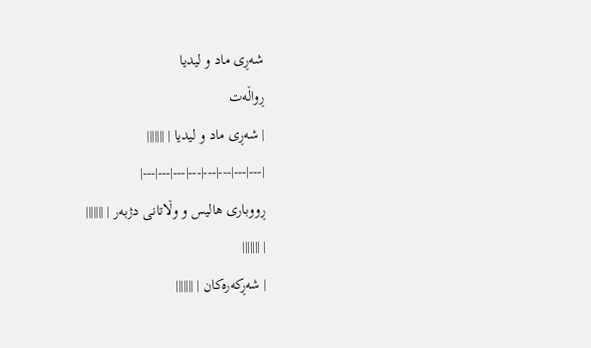شەڕی ماد و لیدیا
ڕواڵەت
| شەڕی ماد و لیدیا | |||||||
|---|---|---|---|---|---|---|---|
ڕووباری ھالیس و وڵاتانی دژبەر | |||||||
| |||||||
| شەڕکەرەکان | |||||||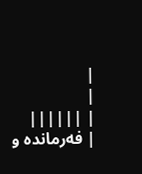|
|
| ||||||
| فەرماندە و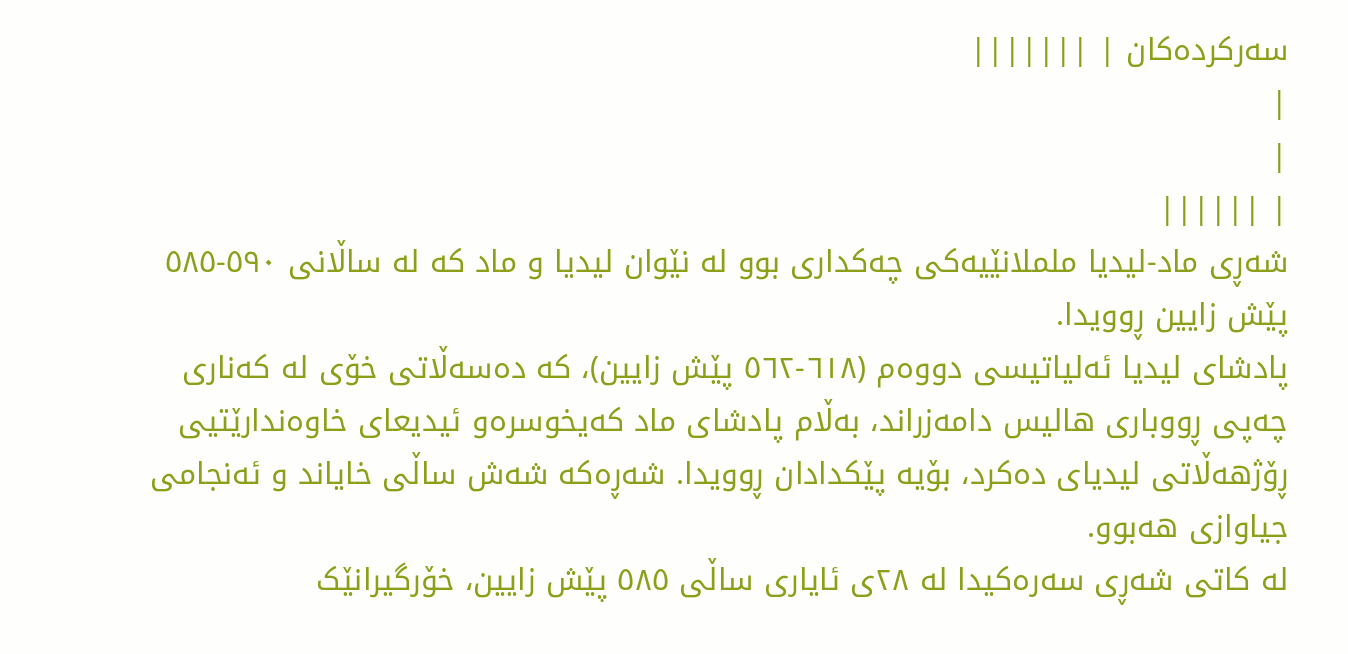سەرکردەکان | |||||||
|
|
| ||||||
شەڕی ماد-لیدیا ململانێیەکی چەکداری بوو لە نێوان لیدیا و ماد کە لە ساڵانی ٥٩٠-٥٨٥ پێش زایین ڕوویدا.
پادشای لیدیا ئەلیاتیسی دووەم (٦١٨-٥٦٢ پێش زایین)، کە دەسەڵاتی خۆی لە کەناری چەپی ڕووباری ھالیس دامەزراند، بەڵام پادشای ماد کەیخوسرەو ئیدیعای خاوەندارێتیی ڕۆژھەڵاتی لیدیای دەکرد، بۆیە پێکدادان ڕوویدا. شەڕەکە شەش ساڵی خایاند و ئەنجامی جیاوازی ھەبوو.
لە کاتی شەڕی سەرەکیدا لە ٢٨ی ئایاری ساڵی ٥٨٥ پێش زایین، خۆرگیرانێک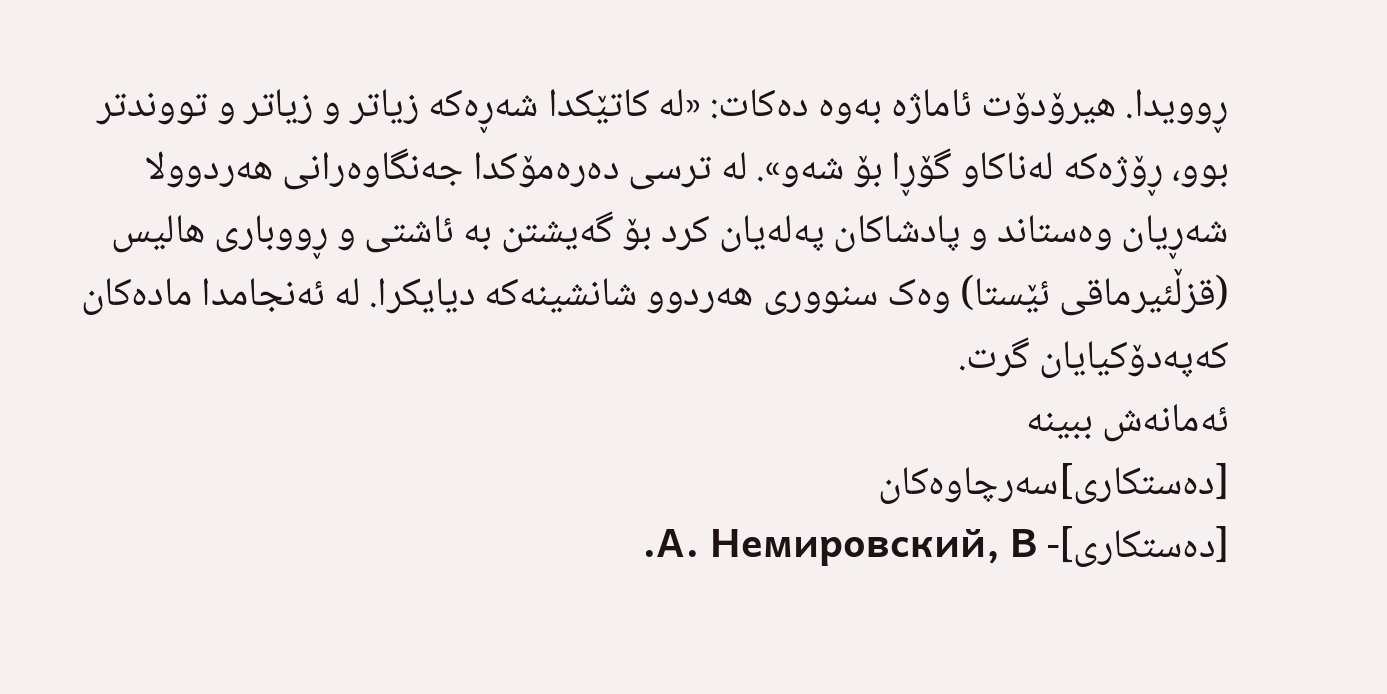ڕوویدا. ھیرۆدۆت ئاماژە بەوە دەکات: «لە کاتێکدا شەڕەکە زیاتر و زیاتر و تووندتر بوو، ڕۆژەکە لەناکاو گۆڕا بۆ شەو». لە ترسی دەرەمۆکدا جەنگاوەرانی ھەردوولا شەڕیان وەستاند و پادشاکان پەلەیان کرد بۆ گەیشتن بە ئاشتی و ڕووباری ھالیس (قزڵئیرماقی ئێستا) وەک سنووری ھەردوو شانشینەکە دیایکرا. لە ئەنجامدا مادەکان کەپەدۆکیایان گرت.
ئەمانەش ببینە
[دەستکاری]سەرچاوەکان
[دەستکاری]- А. Немировский, В.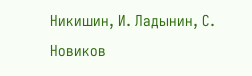Никишин, И. Ладынин, С. Новиков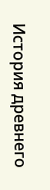История древнего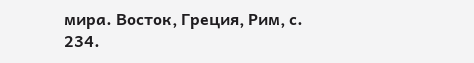мира. Восток, Греция, Рим, с. 234.